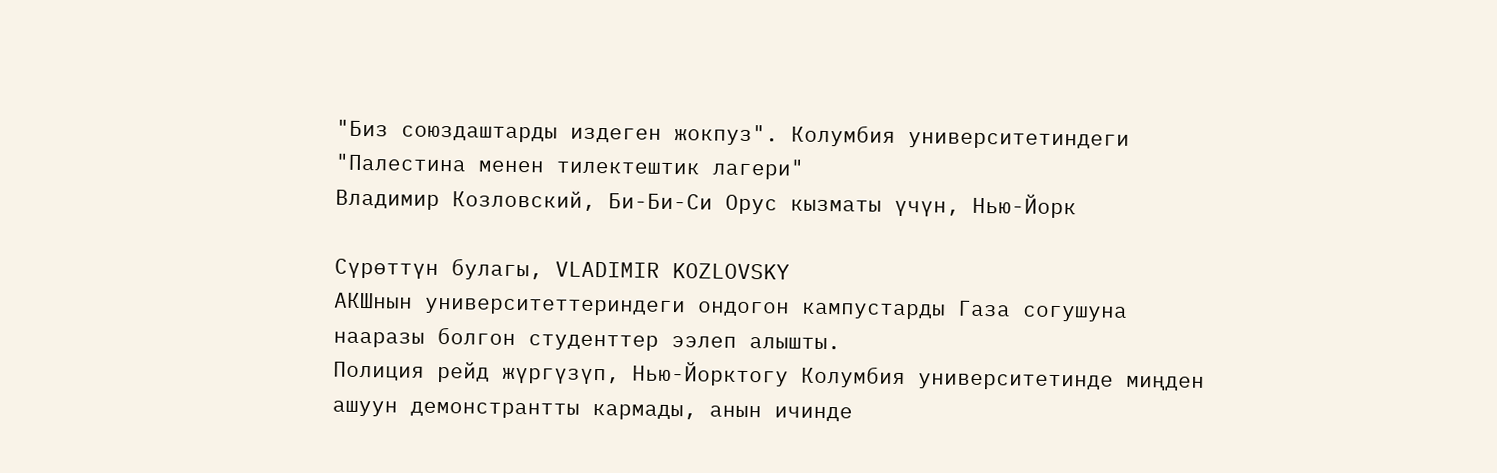"Биз союздаштарды издеген жокпуз". Колумбия университетиндеги "Палестина менен тилектештик лагери"
Владимир Козловский, Би-Би-Си Орус кызматы үчүн, Нью-Йорк

Сүрөттүн булагы, VLADIMIR KOZLOVSKY
АКШнын университеттериндеги ондогон кампустарды Газа согушуна нааразы болгон студенттер ээлеп алышты.
Полиция рейд жүргүзүп, Нью-Йорктогу Колумбия университетинде миңден ашуун демонстрантты кармады, анын ичинде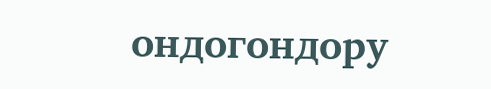ондогондору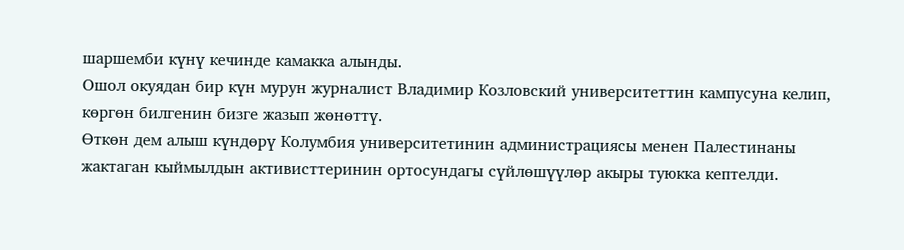шаршемби күнү кечинде камакка алынды.
Ошол окуядан бир күн мурун журналист Владимир Козловский университеттин кампусуна келип, көргөн билгенин бизге жазып жөнөттү.
Өткөн дем алыш күндөрү Колумбия университетинин администрациясы менен Палестинаны жактаган кыймылдын активисттеринин ортосундагы сүйлөшүүлөр акыры туюкка кептелди.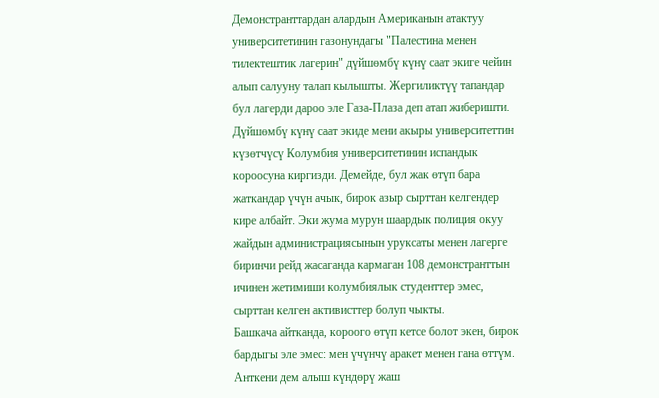Демонстранттардан алардын Американын атактуу университетинин газонундагы "Палестина менен тилектештик лагерин" дүйшөмбү күнү саат экиге чейин алып салууну талап кылышты. Жергиликтүү тапандар бул лагерди дароо эле Газа-Плаза деп атап жиберишти.
Дүйшөмбү күнү саат экиде мени акыры университеттин күзөтчүсү Колумбия университетинин испандык короосуна киргизди. Демейде, бул жак өтүп бара жаткандар үчүн ачык, бирок азыр сырттан келгендер кире албайт. Эки жума мурун шаардык полиция окуу жайдын администрациясынын уруксаты менен лагерге биринчи рейд жасаганда кармаган 108 демонстранттын ичинен жетимиши колумбиялык студенттер эмес, сырттан келген активисттер болуп чыкты.
Башкача айтканда, короого өтүп кетсе болот экен, бирок бардыгы эле эмес: мен үчүнчү аракет менен гана өттүм. Анткени дем алыш күндөрү жаш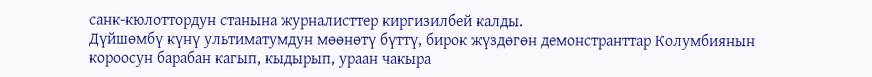санк-кюлоттордун станына журналисттер киргизилбей калды.
Дүйшөмбү күнү ультиматумдун мөөнөтү бүттү, бирок жүздөгөн демонстранттар Колумбиянын короосун барабан кагып, кыдырып, ураан чакыра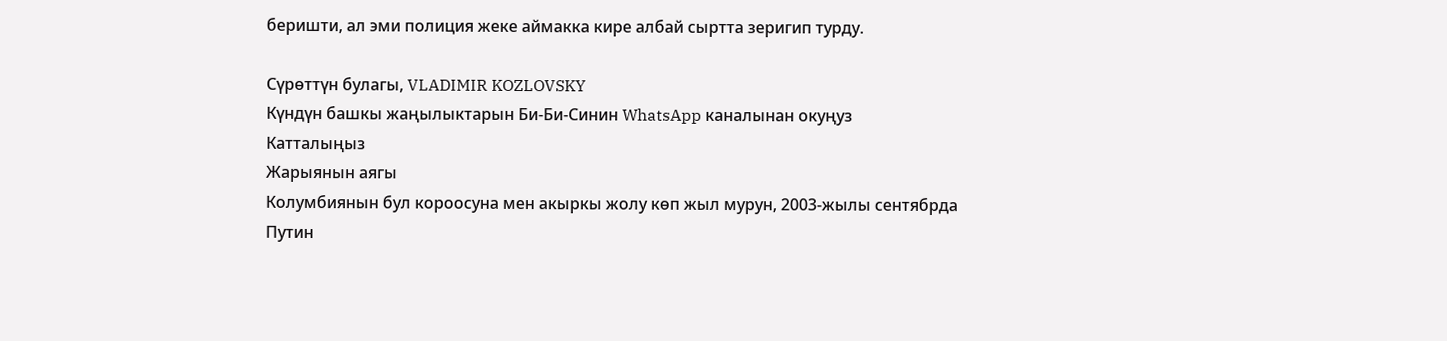беришти, ал эми полиция жеке аймакка кире албай сыртта зеригип турду.

Сүрөттүн булагы, VLADIMIR KOZLOVSKY
Күндүн башкы жаңылыктарын Би-Би-Синин WhatsApp каналынан окуңуз
Катталыңыз
Жарыянын аягы
Колумбиянын бул короосуна мен акыркы жолу көп жыл мурун, 2003-жылы сентябрда Путин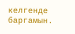келгенде баргамын.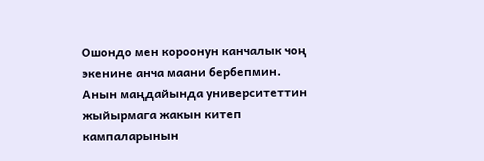Ошондо мен короонун канчалык чоң экенине анча маани бербепмин.
Анын маңдайында университеттин жыйырмага жакын китеп кампаларынын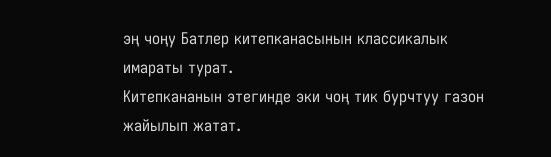эң чоңу Батлер китепканасынын классикалык имараты турат.
Китепкананын этегинде эки чоң тик бурчтуу газон жайылып жатат.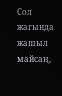Сол жагында жашыл майсаң,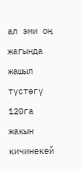ал эми оң жагында жашыл түстөгү 120га жакын кичинекей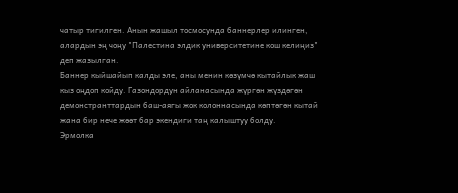чатыр тигилген. Анын жашыл тосмосунда баннерлер илинген, алардын эң чоңу "Палестина элдик университетине кош келиңиз" деп жазылган.
Баннер кыйшайып калды эле, аны менин көзүмчө кытайлык жаш кыз оңдоп койду. Газондордун айланасында жүргөн жүздөгөн демонстранттардын баш-аягы жок колоннасында көптөгөн кытай жана бир нече жөөт бар экендиги таң калыштуу болду.
Эрмолка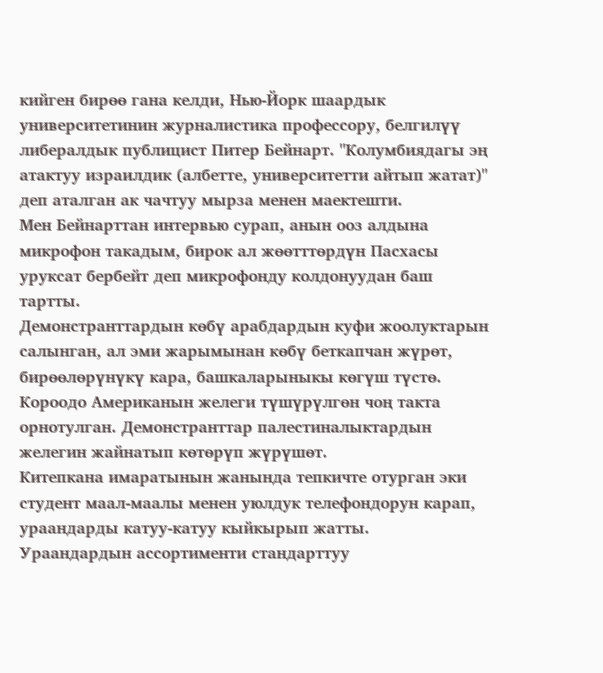кийген бирөө гана келди, Нью-Йорк шаардык университетинин журналистика профессору, белгилүү либералдык публицист Питер Бейнарт. "Колумбиядагы эң атактуу израилдик (албетте, университетти айтып жатат)" деп аталган ак чачтуу мырза менен маектешти.
Мен Бейнарттан интервью сурап, анын ооз алдына микрофон такадым, бирок ал жөөтттөрдүн Пасхасы уруксат бербейт деп микрофонду колдонуудан баш тартты.
Демонстранттардын көбү арабдардын куфи жоолуктарын салынган, ал эми жарымынан көбү беткапчан жүрөт, бирөөлөрүнүкү кара, башкаларыныкы көгүш түстө.
Короодо Американын желеги түшүрүлгөн чоң такта орнотулган. Демонстранттар палестиналыктардын желегин жайнатып көтөрүп жүрүшөт.
Китепкана имаратынын жанында тепкичте отурган эки студент маал-маалы менен уюлдук телефондорун карап, ураандарды катуу-катуу кыйкырып жатты.
Ураандардын ассортименти стандарттуу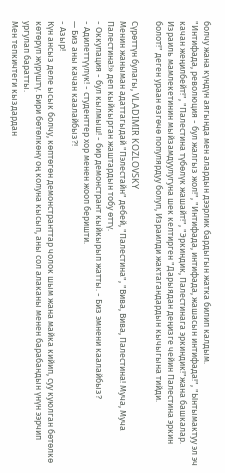болчу жана күндүн аягында мен алардын дээрлик бардыгын жатка билип калдым.
"Интифада, революция - бул жалгыз жол!", "Интифада, интифада, жашасын интифада!", "Ынтымактуу эл эч качан жеңилбейт!", "Палестина түбөлүк жашайт!", "Эркиндик, Палестинага эркиндик!"жана башкалар.
Израиль мамлекетинин мыйзамдуулугуна шек келтирген "Дарыядан деңизге чейин Палестина эркин болот!" деген ураан өзгөчө популярдуу болуп, Израилди жактагандардын кычыгына тийди.

Сүрөттүн булагы, VLADIMIR KOZLOVSKY
Менин жаныман адаттагыдай "Пэлестайн" дебей, "Палестина", "Вива, Вива, Палестина! Муча, Муча Палестина!» деп кыйкырган жаштардын тобу өттү.
- Оккупация - бул кылмыш! - бир демонстрант кыйкырып жатты. - Биз эмнени каалайбыз?
- Адилеттүүлүк! - студенттер хор менен жооп беришти.
— Биз аны качан каалайбыз?!
- Азыр!
Күн ансыз деле ысык болчу, көптөгөн демонстранттар чолок шым жана майка кийип, суу куюлган бөтөлкө көтөрүп жүрүштү. Бири бөтөлкөнү оң колуна кысып, аны сол алаканы менен барабандын үнүн ээрчип ургулап баратты.
Мен тепкичтеги кыздардан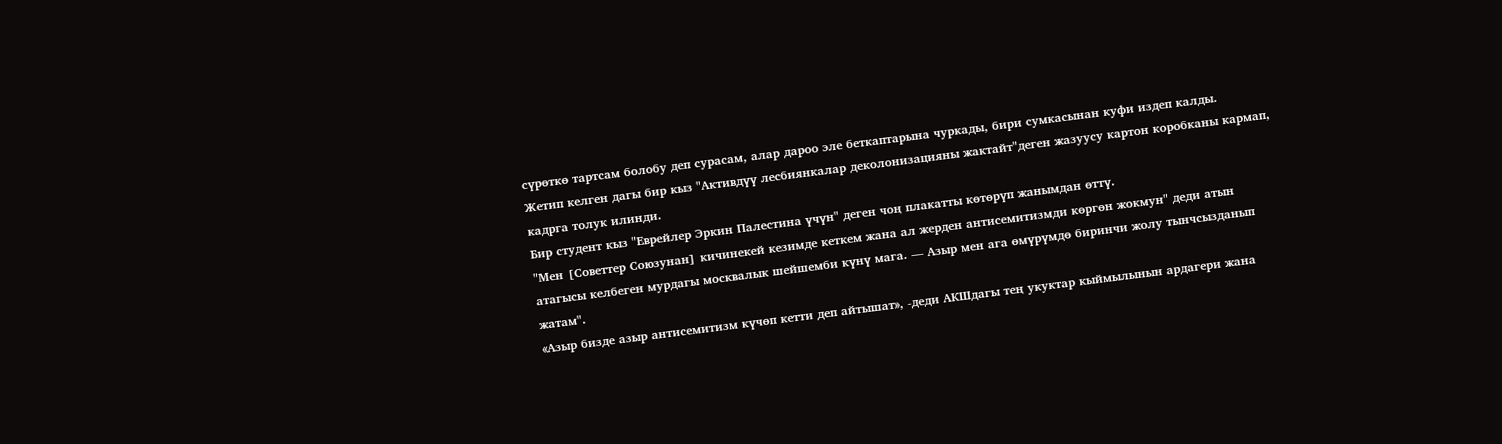сүрөткө тартсам болобу деп сурасам, алар дароо эле беткаптарына чуркады, бири сумкасынан куфи издеп калды.
Жетип келген дагы бир кыз "Активдүү лесбиянкалар деколонизацияны жактайт"деген жазуусу картон коробканы кармап, кадрга толук илинди.
Бир студент кыз "Еврейлер Эркин Палестина үчүн" деген чоң плакатты көтөрүп жанымдан өттү.
"Мен [Советтер Союзунан] кичинекей кезимде кеткем жана ал жерден антисемитизмди көргөн жокмун" деди атын атагысы келбеген мурдагы москвалык шейшемби күнү мага. — Азыр мен ага өмүрүмдө биринчи жолу тынчсызданып жатам".
«Азыр бизде азыр антисемитизм күчөп кетти деп айтышат», -деди АКШдагы тең укуктар кыймылынын ардагери жана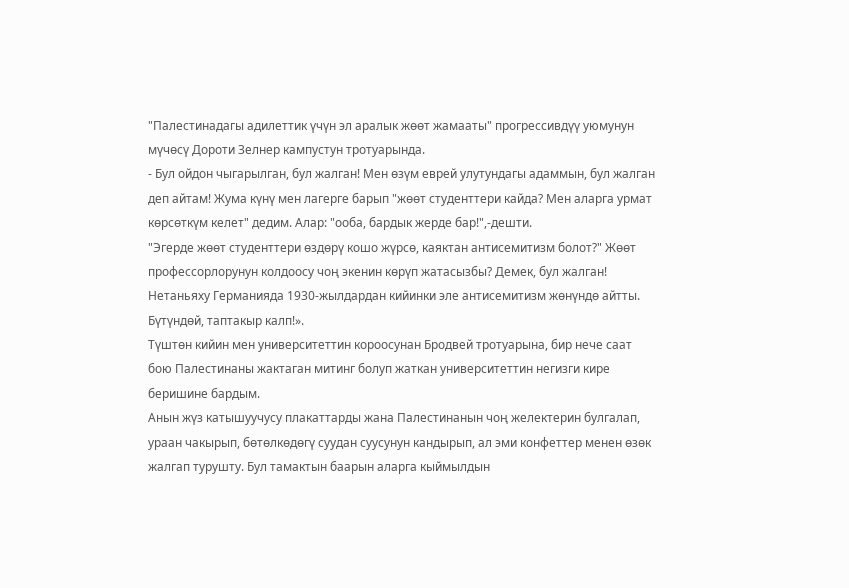"Палестинадагы адилеттик үчүн эл аралык жөөт жамааты" прогрессивдүү уюмунун мүчөсү Дороти Зелнер кампустун тротуарында.
- Бул ойдон чыгарылган, бул жалган! Мен өзүм еврей улутундагы адаммын, бул жалган деп айтам! Жума күнү мен лагерге барып "жөөт студенттери кайда? Мен аларга урмат көрсөткүм келет" дедим. Алар: "ооба, бардык жерде бар!",-дешти.
"Эгерде жөөт студенттери өздөрү кошо жүрсө, каяктан антисемитизм болот?" Жөөт профессорлорунун колдоосу чоң экенин көрүп жатасызбы? Демек, бул жалган! Нетаньяху Германияда 1930-жылдардан кийинки эле антисемитизм жөнүндө айтты. Бүтүндөй, таптакыр калп!».
Түштөн кийин мен университеттин короосунан Бродвей тротуарына, бир нече саат бою Палестинаны жактаган митинг болуп жаткан университеттин негизги кире беришине бардым.
Анын жүз катышуучусу плакаттарды жана Палестинанын чоң желектерин булгалап, ураан чакырып, бөтөлкөдөгү суудан суусунун кандырып, ал эми конфеттер менен өзөк жалгап турушту. Бул тамактын баарын аларга кыймылдын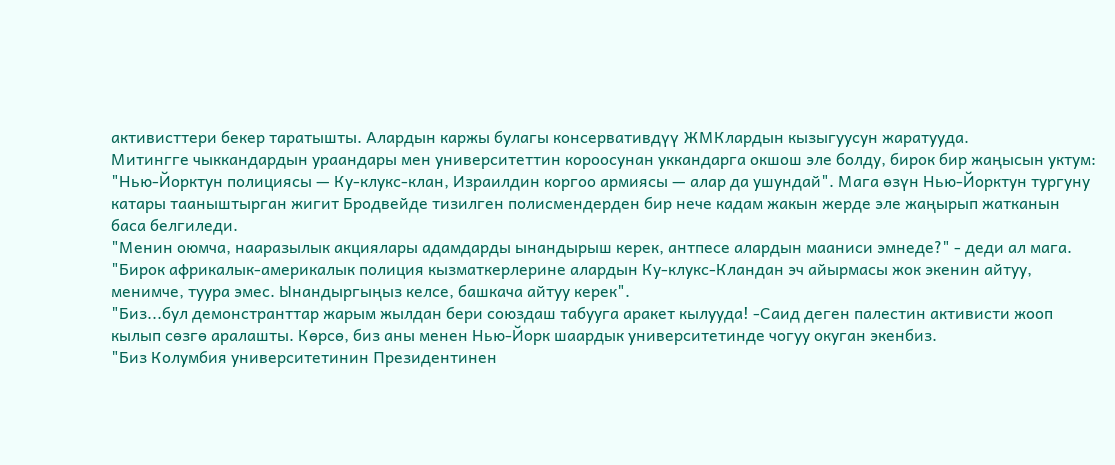активисттери бекер таратышты. Алардын каржы булагы консервативдүү ЖМКлардын кызыгуусун жаратууда.
Митингге чыккандардын ураандары мен университеттин короосунан уккандарга окшош эле болду, бирок бир жаңысын уктум: "Нью-Йорктун полициясы — Ку-клукс-клан, Израилдин коргоо армиясы — алар да ушундай". Мага өзүн Нью-Йорктун тургуну катары тааныштырган жигит Бродвейде тизилген полисмендерден бир нече кадам жакын жерде эле жаңырып жатканын баса белгиледи.
"Менин оюмча, нааразылык акциялары адамдарды ынандырыш керек, антпесе алардын мааниси эмнеде?" - деди ал мага. "Бирок африкалык-америкалык полиция кызматкерлерине алардын Ку-клукс-Кландан эч айырмасы жок экенин айтуу, менимче, туура эмес. Ынандыргыңыз келсе, башкача айтуу керек".
"Биз...бул демонстранттар жарым жылдан бери союздаш табууга аракет кылууда! -Саид деген палестин активисти жооп кылып сөзгө аралашты. Көрсө, биз аны менен Нью-Йорк шаардык университетинде чогуу окуган экенбиз.
"Биз Колумбия университетинин Президентинен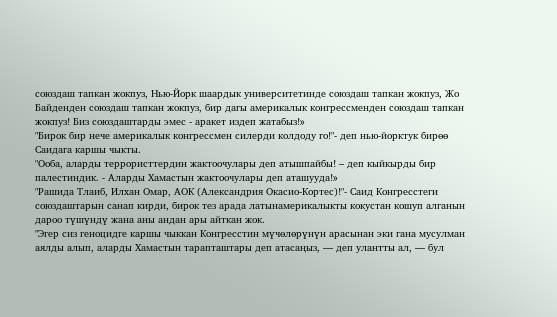союздаш тапкан жокпуз, Нью-Йорк шаардык университетинде союздаш тапкан жокпуз, Жо Байденден союздаш тапкан жокпуз, бир дагы америкалык конгрессменден союздаш тапкан жокпуз! Биз союздаштарды эмес - аракет издеп жатабыз!»
"Бирок бир нече америкалык конгрессмен силерди колдоду го!"- деп нью-йорктук бирөө Саидага каршы чыкты.
"Ооба, аларды террористтердин жактоочулары деп атышпайбы! – деп кыйкырды бир палестиндик. - Аларды Хамастын жактоочулары деп аташууда!»
"Рашида Тлаиб, Илхан Омар, АОК (Александрия Окасио-Кортес)!"- Саид Конгресстеги союздаштарын санап кирди, бирок тез арада латынамерикалыкты кокустан кошуп алганын дароо түшүндү жана аны андан ары айткан жок.
"Эгер сиз геноцидге каршы чыккан Конгресстин мүчөлөрүнүн арасынан эки гана мусулман аялды алып, аларды Хамастын тарапташтары деп атасаңыз, — деп улантты ал, — бул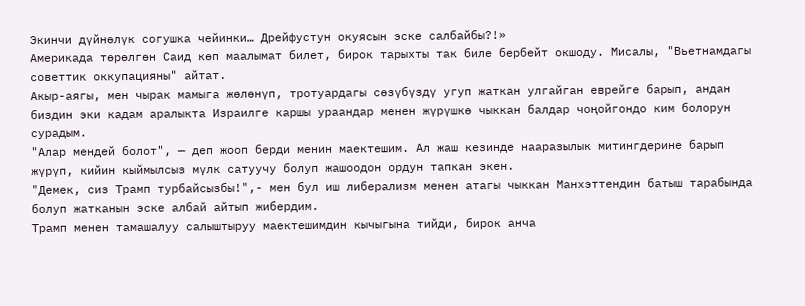Экинчи дүйнөлүк согушка чейинки… Дрейфустун окуясын эске салбайбы?!»
Америкада төрөлгөн Саид көп маалымат билет, бирок тарыхты так биле бербейт окшоду. Мисалы, "Вьетнамдагы советтик оккупацияны" айтат.
Акыр-аягы, мен чырак мамыга жөлөнүп, тротуардагы сөзүбүздү угуп жаткан улгайган еврейге барып, андан биздин эки кадам аралыкта Израилге каршы ураандар менен жүрүшкө чыккан балдар чоңойгондо ким болорун сурадым.
"Алар мендей болот", — деп жооп берди менин маектешим. Ал жаш кезинде нааразылык митингдерине барып жүрүп, кийин кыймылсыз мүлк сатуучу болуп жашоодон ордун тапкан экен.
"Демек, сиз Трамп турбайсызбы!",- мен бул иш либерализм менен атагы чыккан Манхэттендин батыш тарабында болуп жатканын эске албай айтып жибердим.
Трамп менен тамашалуу салыштыруу маектешимдин кычыгына тийди, бирок анча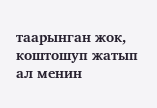таарынган жок, коштошуп жатып ал менин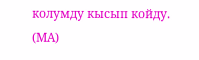колумду кысып койду. (МА)